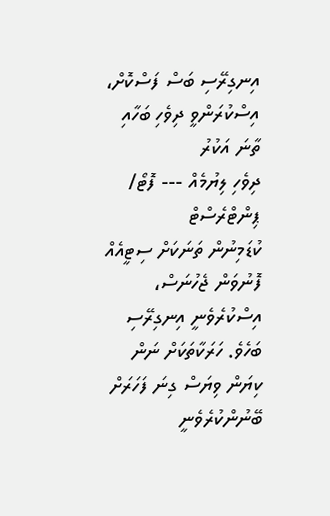އިނގިރޭސި ބަސް ފަސްކޮށް، އިސްކުރަންވީ ދިވެހި ބަހާއި ތާނަ އަކުރު
ދިވެހި ލިޔުމެއް --- ފޮޓޯ/ ޕިންޓްރެސްޓް
ކުޑަމިނުން ތަނަކަށް ސިޓީއެއް ފޮނުވަން ޖެހުނަސް، އިސްކުރެވެނީ އިނގިރޭސި ބަހެވެ. ހަރަކާތަކަށް ނަން ކިޔަން ވިޔަސް ގިނަ ފަހަރަށް ބޭނުންކުރެވެނީ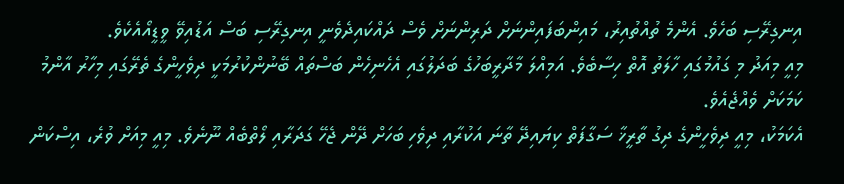އިނގިރޭސި ބަހެވެ. އެންމެ ތުއްތުއިރު، މައިންބަފައިންނަށް ދަރިންނަށް ވެސް ދައްކައިދެވެނީ އިނގިރޭސި ބަސް އަޑުއިވޭ ވީޑީއޯއެކެވެ.
މިއީ މިއަދު މި ގައުމުގައި ހާލަތު އޮތް ހިސާބެވެ. އަމިއްލަ މާދާރީބަހުގެ ބަދަލުގައި އެހެނިހެން ބަސްތައް ބޭނުންކުރުމަކީ ދިވެހީންގެ ތެރޭގައި މިހާރު އާންމު ކަމަކަށް ވެއްޖެއެވެ.
އެކަމަކު، މިއީ ދިވެހީންގެ ދިގު ތާރީޚާ ސަގާފަތް ކިޔައިދޭ ތާނަ އަކުރާއި ދިވެހި ބަހަށް ދޭން ޖެހޭ ގަދަރާއި ލޯތްބެއް ނޫނެވެ. މިއީ މިއަށް ވުރެ، އިސްކަން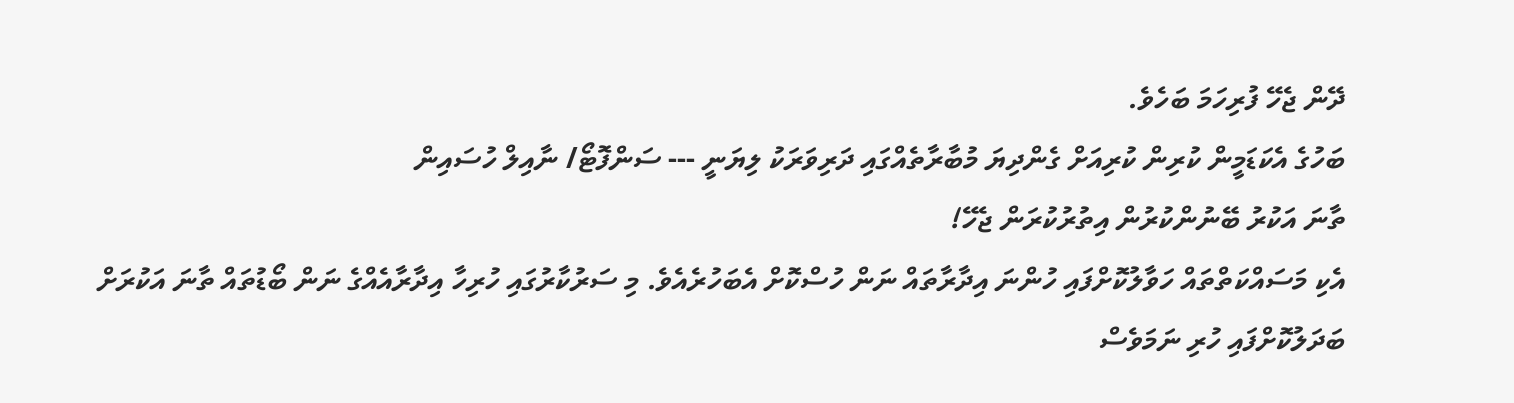ދޭން ޖެހޭ ފުރިހަމަ ބަހެވެ.
ބަހުގެ އެކަޑަމީން ކުރިން ކުރިއަށް ގެންދިޔަ މުބާރާތެއްގައި ދަރިވަރަކު ލިޔަނީ --- ސަންފޮޓޯ/ ނާއިލް ހުސައިން
ތާނަ އަކުރު ބޭނުންކުރުން އިތުރުކުރަން ޖެހޭ!
އެކި މަސައްކަތްތައް ހަވާލުކޮށްފައި ހުންނަ އިދާރާތައް ނަން ހުސްކޮށް އެބަހުރެއެވެ. މި ސަރުކާރުގައި ހުރިހާ އިދާރާއެއްގެ ނަން ބޯޑުތައް ތާނަ އަކުރަށް ބަދަލުކޮށްފައި ހުރި ނަމަވެސް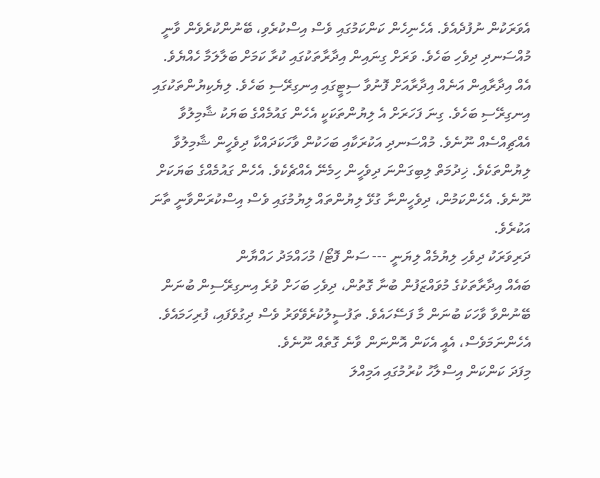އެވަރަކުން ނުފުދެއެވެ. އެހެނިހެން ކަންކަމުގައި ވެސް އިސްކުރެވި، ބޭނުންކުރެވެން ވާނީ މުއްސަނދި ދިވެހި ބަހެވެ. ވަރަށް ގިނައިން އިދާރާތަކުގައި ކުރާ ކަމަށް ބަލާލަމާ ހެއްޔެވެ. އެއް އިދާރާއިން އަނެއް އިދާރާއަށް ފޮނުވާ ސިޓީގައި އިނގިރޭސި ބަހެވެ. ލިޔެކިޔުންތަކުގައި އިނގިރޭސި ބަހެވެ. ގިނަ ފަހަރަށް އެ ލިޔުންތަކަކީ އެހެން ގައުމެއްގެ ބަޔަކު ޝާމިލުވާ އެއްޗިއްސެއް ނޫނެވެ. މުއްސަނދި އަކުރަކާއި ބަހަކުން ވާހަކަދައްކާ ދިވެހީން ޝާމިލުވާ ލިޔުންތަކެވެ. ޚިދުމަތް ލިބިގަންނަ ދިވެހީން ހިމެނޭ އެއްޗެކެވެ. އެހެން ގައުމެއްގެ ބަޔަކަށް ނޫނެވެ. އެހެންކަމުން، ދިވެހީންނާ ގުޅޭ ލިޔުންތައް ލިޔުމުގައި ވެސް އިސްކުރަންވާނީ ތާނަ އަކުރެވެ.
ދަރިވަރަކު ދިވެހި ލިޔުމެއް ލިޔަނީ --- ސަން ފޮޓޯ/ މުހައްމަދު ހައްޔާން
ބައެއް އިދާރާތަކުގެ މުވައްޒަފުން ބުނާ ގޮތުން، ދިވެހި ބަހަށް ވުރެ އިނގިރޭސިން ބުނަން ބޭނުންވާ ވާހަކަ ބުނަން މާ ފަސޭހައެވެ. ތަފުސީލުކުރެވޭވަރު ވެސް ދިގުވެފައި، ފުރިހަމައެވެ. އެހެންނަމަވެސް، އެއީ އެކަން އޮންނަން ވާނެ ގޮތެއް ނޫނެވެ.
މިފަދަ ކަންކަން އިސްލާހު ކުރުމުގައި އަމިއްލަ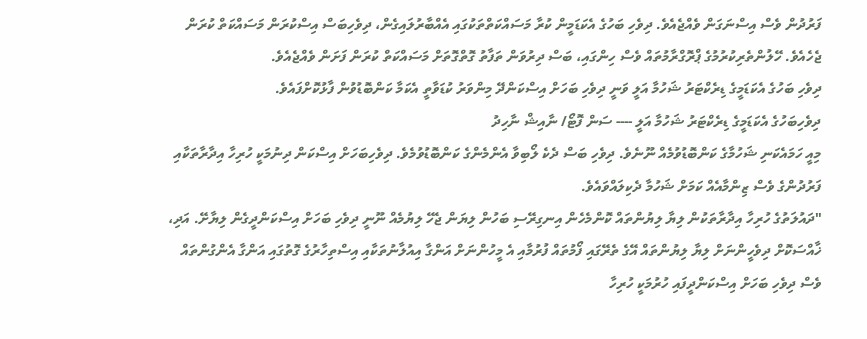ފަރުދުން ވެސް އިސްނަގަން ވެއްޖެއެވެ. ދިވެހި ބަހުގެ އެކަޑަމީން ކުރާ މަސައްކަތްތަކުގައި އެއްބާރުލައިގެން، ދިވެހިބަސް އިސްކުރަން މަސައްކަތް ކުރަން ޖެހެއެވެ. ހޭލުންތެރިކުރުމުގެ ޕްރޮގްރާމުތައް ވެސް ހިންގައި، ބަސް ދިރުވަން ތަފާތު ގޮތްގޮތަށް މަސައްކަތް ކުރަން ފަށަން ވެއްޖެއެވެ.
ދިވެހި ބަހުގެ އެކަޑަމީގެ ޑިރެކްޓަރު ޝަހުމާ އަލީ ވަނީ ދިވެހި ބަހަށް އިސްކަންދޭ މިންވަރު ކުޑަވާތީ އެކަމާ ކަންބޮޑުވުން ފާޅުކޮށްފައެވެ.
ދިވެހިބަހުގެ އެކަޑަމީގެ ޑިރެކްޓަރު ޝަހުމާ އަލީ ---- ސަން ފޮޓޯ/ ނާއިޝް ނާހިދު
މިއީ ހަމައެކަނި ޝަހުމާގެ ކަންބޮޑުވުމެއް ނޫނެވެ. ދިވެހި ބަސް ދެކެ ލޯބިވާ އެންމެންގެ ކަންބޮޑުވުމެވެ. ދިވެހިބަހަށް އިސްކަން ދިނުމަކީ ހުރިހާ އިދާރާތަކާއި ފަރުދުންގެ ވެސް ޒިންމާއެއް ކަމަށް ޝަހުމާ ދެކިލައްވައެވެ.
"ދައުލަތުގެ ހުރިހާ އިދާރާތަކުން ލިޔާ ލިޔުންތައް ކޮންމެހެން އިނގިރޭސި ބަހުން ލިޔަން ޖެހޭ ލިޔުމެއް ނޫނީ ދިވެހި ބަހަށް އިސްކަންދީގެން ލިޔާށޭ. އަދި، ޚާއްސަކޮށް ދިވެހީންނަށް ލިޔާ ލިޔުންތައް އޭގެ ތެރޭގައި ފޯމުތައް ފުރުމާއި އެ މީހުންނަށް އަންގާ އިއުލާނުތަކާއި އިސްތިހާރުގެ ގޮތުގައި އަންގާ އެންގުންތައް ވެސް ދިވެހި ބަހަށް އިސްކަންދީފައި ހުރުމަކީ ހުރިހާ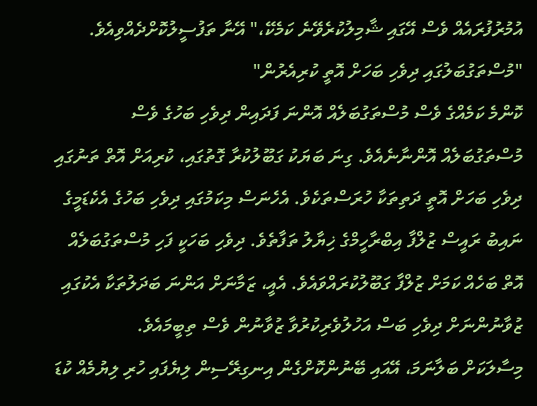އުމުރުފުރައެއް ވެސް އޭގައި ޝާމިލުކުރެވޭނެ ކަމެކޭ،" އޭނާ ތަފުސީލުކޮށްދެއްވިއެވެ.
"މުސްތަގުބަލުގައި ދިވެހި ބަހަށް އޮތީ ކުރިއެރުން"
ކޮންމެ ކަމެއްގެ ވެސް މުސްތަގުބަލެއް އޮންނަ ފަދައިން ދިވެހި ބަހުގެ ވެސް މުސްތަގުބަލެއް އޮންނާނެއެވެ. ގިނަ ބަޔަކު ގަބޫލުކުރާ ގޮތުގައި، ކުރިއަށް އޮތް ތަނުގައި ދިވެހި ބަހަށް އޮތީ ދަތިތަކާ ހުރަސްތަކެވެ. އެހެނަސް މިކަމުގައި ދިވެހި ބަހުގެ އެކެޑަމީގެ ނައިބު ރައީސް ޒުލްފާ އިބްރާހީމްގެ ޚިޔާލު ތަފާތެވެ. ދިވެހި ބަހަކީ ފަހި މުސްތަގުބަލެއް އޮތް ބަހެއް ކަމަށް ޒުލްފާ ގަބޫލުކުރައްވައެވެ. އެއީ، ޒަމާނަށް އަންނަ ބަދަލުތަކާ އެކުގައި ޒުވާނުންނަށް ދިވެހި ބަސް އަހުލުވެރިކުރުވާ ޒުވާނުން ވެސް ތިބީމައެވެ.
މިސާލަކަށް ބަލާނަމަ، އޭއައި ބޭނުންކޮށްގެން އިނގިރޭސިން ލިޔެފައި ހުރި ލިޔުމެއް ކުޑަ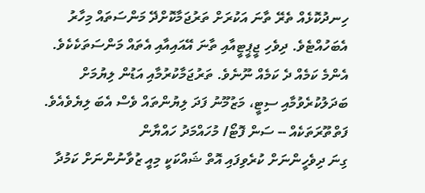ހިނދުކޮޅެއް ތެރޭ ތާނަ އަކުރަށް ތަރުޖަމާކޮށްދޭ މަންސަތައް މިހާރު އެބަހުއްޓެވެ. ދިވެހި ޖީޕީޓީއާއި ތާނަ އޭއައިއާއި އެތައް މަންސަތަކެކެވެ. އެންމެ ކަމެއް ދެ ކަމެއް ނޫނެވެ. ތަރުޖަމާކުރުމާއި އަޑުން ލިޔުމަށް ބަދަލުކުރެވުމާއި ސިޓީ، މަޒުމޫނު ފަދަ ލިޔުންތައް ވެސް އެބަ ލިޔެވެއެވެ.
ފަތްތޫރަތަކެއް -- ސަން ފޮޓޯ/ މުހައްމަދު ހައްޔާން
ގިނަ ދިވެހީންނަށް ކުރެވިފައި އޮތް ޝައްކަކީ މިއީ ޒުވާނުންނަށް ކަމުދާ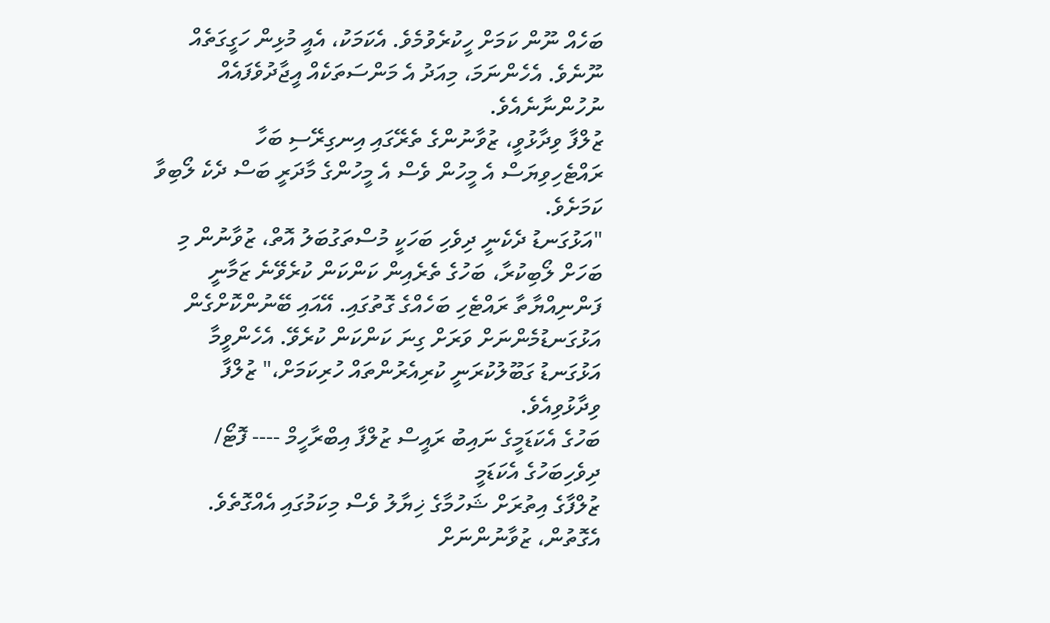ބަހެއް ނޫން ކަމަށް ހީކުރެވުމެވެ. އެކަމަކު، އެއީ މުޅިން ހަގީގަތެއް ނޫނެވެ. އެހެންނަމަ، މިއަދު އެ މަންސަތަކެއް އީޖާދުވެފައެއް ނުހުންނާނެއެވެ.
ޒުލްފާ ވިދާޅުވީ، ޒުވާނުންގެ ތެރޭގައި އިނގިރޭސި ބަހާ ރައްޓެހިވިޔަސް އެ މީހުން ވެސް އެ މީހުންގެ މާދަރީ ބަސް ދެކެ ލޯބިވާ ކަމަށެވެ.
"އަޅުގަނޑު ދެކެނީ ދިވެހި ބަހަކީ މުސްތަގުބަލު އޮތް، ޒުވާނުން މި ބަހަށް ލޯބިކުރާ، ބަހުގެ ތެރެއިން ކަންކަން ކުރެވޭނެ ޒަމާނީ ފަންނިއްޔާތާ ރައްޓެހި ބަހެއްގެ ގޮތުގައި. އޭއައި ބޭނުންކޮށްގެން އަޅުގަނޑުމެންނަށް ވަރަށް ގިނަ ކަންކަން ކުރެވޭ. އެހެންވީމާ އަޅުގަނޑު ގަބޫލުކުރަނީ ކުރިއެރުންތައް ހުރިކަމަށް،" ޒުލްފާ ވިދާޅުވިއެވެ.
ބަހުގެ އެކަޑަމީގެ ނައިބު ރައީސް ޒުލްފާ އިބްރާހީމް ---- ފޮޓޯ/ ދިވެހިބަހުގެ އެކަޑަމީ
ޒުލްފާގެ އިތުރަށް ޝަހުމާގެ ޚިޔާލު ވެސް މިކަމުގައި އެއްގޮތެވެ. އެގޮތުން، ޒުވާނުންނަށް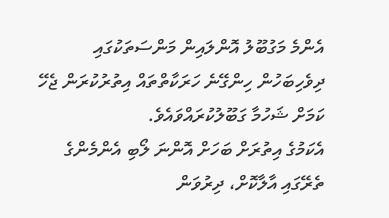އެންމެ މަގުބޫލު އޮންލައިން މަންސަތަކުގައި ދިވެހިބަހުން ހިންގޭނެ ހަރަކާތްތައް އިތުރުކުރަން ޖެހޭ ކަމަށް ޝަހުމާ ގަބޫލުކުރައްވައެވެ.
އެކަމުގެ އިތުރަށް ބަހަށް އޮންނަ ލޯބި އެންމެންގެ ތެރޭގައި އާލާކޮށް، ދިރުވަން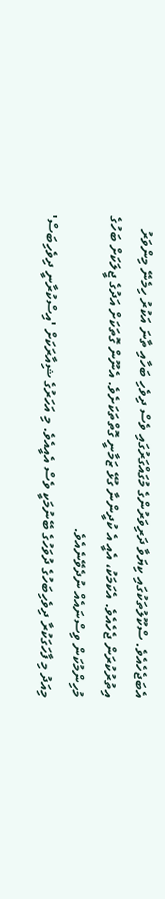އެބަޖެހެއެވެ. ސްކޫލުތަކުގައި ކިޔަވާ ދަރިވަރުންގެ މުގައްގަރުގައި ވެސް ދިވެހި ބަހާއި ތާނަ އަކުރު ހިމެނޭ މިންވަރު އިތުރުކުރަން ޖެހެއެވެ. އެކަމަކު، އެއީ އެ ކުދީންނާ ގުޅޭ ޒަމާނީ ގޮތްތަކަށެވެ. އެނޫން ގޮތަކަށް އަދުގެ ޖީލަކަށް ބަހުގެ މުހިންމުކަން ވިސްނައެއް ނުދެވޭނެއެވެ.
މިއަދު މި ފާހަގަކުރާ ދިވެހިބަހުގެ ދުވަހުގެ ބޭނުމަކީ ވެސް އެއީއެވެ. މި އަހަރުގެ ޝިއާރަކަށް 'އިސްކުރާނީ ދިވެހިބަސް'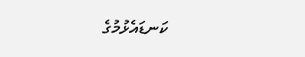ކަނޑައެޅުމުގެ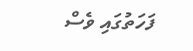ފަހަތުގައި ވެސް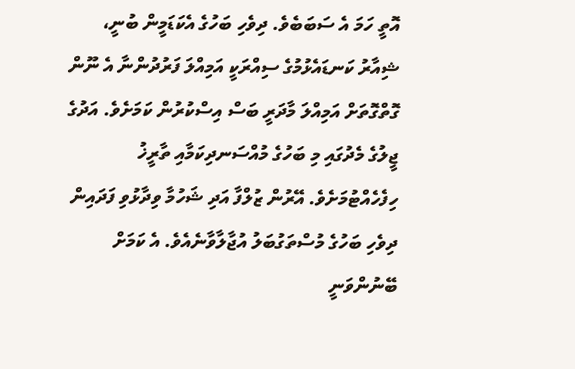އޮތީ ހަމަ އެ ސަބަބެވެ. ދިވެހި ބަހުގެ އެކަޑަމީން ބުނީ، ޝިއާރު ކަނޑައެޅުމުގެ ސިއްރަކީ އަމިއްލަ ފަރުދުންނާ އެ ނޫން ގޮތްގޮތަށް އަމިއްލަ މާދަރީ ބަސް އިސްކުރުން ކަމަށެވެ. އަދުގެ ޖީލުގެ މެދުގައި މި ބަހުގެ މުއްސަނދިކަމާއި ތާރީޚު ހިފެހެއްޓުމަށެވެ. އޭރުން ޒުލްފާ އަދި ޝަހުމާ ވިދާޅުވި ފަދައިން ދިވެހި ބަހުގެ މުސްތަގުބަލު އުޖާލާވާނެއެވެ. އެ ކަމަށް ބޭނުންވަނީ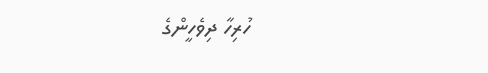ހުރިހާ ދިވެހީންގެ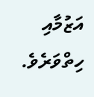އަޒުމާއި ހިތްވަރެވެ.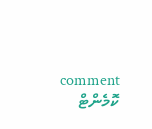comment ކޮމެންޓް